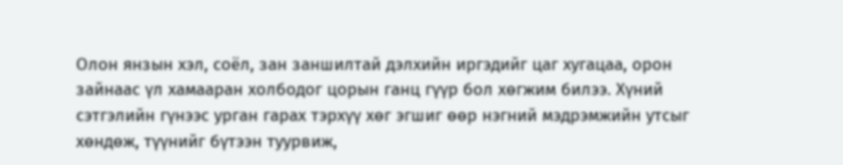Олон янзын хэл, соёл, зан заншилтай дэлхийн иргэдийг цаг хугацаа, орон зайнаас үл хамааран холбодог цорын ганц гүүр бол хөгжим билээ. Хүний сэтгэлийн гүнээс урган гарах тэрхүү хөг эгшиг өөр нэгний мэдрэмжийн утсыг хөндөж, түүнийг бүтээн туурвиж,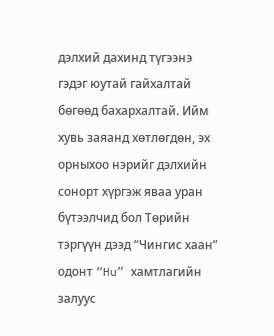дэлхий дахинд түгээнэ гэдэг юутай гайхалтай бөгөөд бахархалтай. Ийм хувь заяанд хөтлөгдөн, эх орныхоо нэрийг дэлхийн сонорт хүргэж яваа уран бүтээлчид бол Төрийн тэргүүн дээд “Чингис хаан” одонт “Hu” хамтлагийн залуус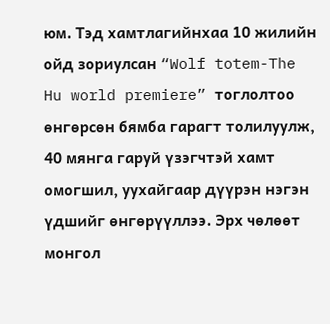юм. Тэд хамтлагийнхаа 10 жилийн ойд зориулсан “Wolf totem-The Hu world premiere” тоглолтоо өнгөрсөн бямба гарагт толилуулж, 40 мянга гаруй үзэгчтэй хамт омогшил, уухайгаар дүүрэн нэгэн үдшийг өнгөрүүллээ. Эрх чөлөөт монгол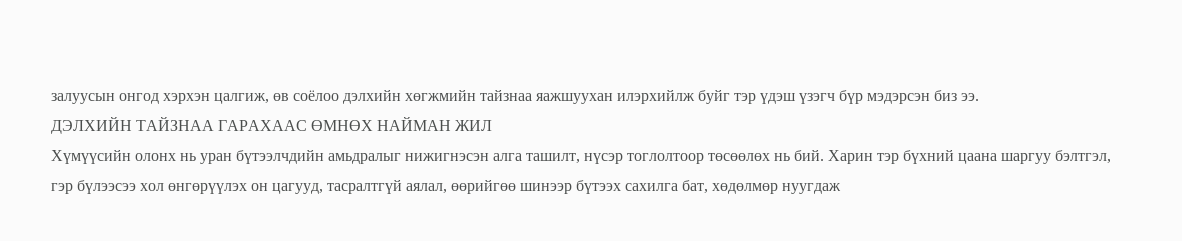залуусын онгод хэрхэн цалгиж, өв соёлоо дэлхийн хөгжмийн тайзнаа яажшуухан илэрхийлж буйг тэр үдэш үзэгч бүр мэдэрсэн биз ээ.
ДЭЛХИЙН ТАЙЗНАА ГАРАХААС ӨМНӨХ НАЙМАН ЖИЛ
Хүмүүсийн олонх нь уран бүтээлчдийн амьдралыг нижигнэсэн алга ташилт, нүсэр тоглолтоор төсөөлөх нь бий. Харин тэр бүхний цаана шаргуу бэлтгэл, гэр бүлээсээ хол өнгөрүүлэх он цагууд, тасралтгүй аялал, өөрийгөө шинээр бүтээх сахилга бат, хөдөлмөр нуугдаж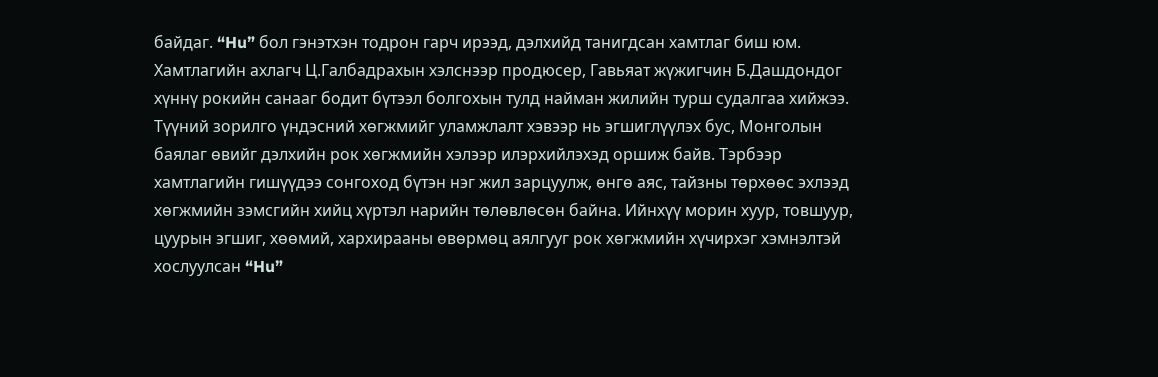байдаг. “Hu” бол гэнэтхэн тодрон гарч ирээд, дэлхийд танигдсан хамтлаг биш юм. Хамтлагийн ахлагч Ц.Галбадрахын хэлснээр продюсер, Гавьяат жүжигчин Б.Дашдондог хүннү рокийн санааг бодит бүтээл болгохын тулд найман жилийн турш судалгаа хийжээ. Түүний зорилго үндэсний хөгжмийг уламжлалт хэвээр нь эгшиглүүлэх бус, Монголын баялаг өвийг дэлхийн рок хөгжмийн хэлээр илэрхийлэхэд оршиж байв. Тэрбээр хамтлагийн гишүүдээ сонгоход бүтэн нэг жил зарцуулж, өнгө аяс, тайзны төрхөөс эхлээд хөгжмийн зэмсгийн хийц хүртэл нарийн төлөвлөсөн байна. Ийнхүү морин хуур, товшуур, цуурын эгшиг, хөөмий, хархирааны өвөрмөц аялгууг рок хөгжмийн хүчирхэг хэмнэлтэй хослуулсан “Hu”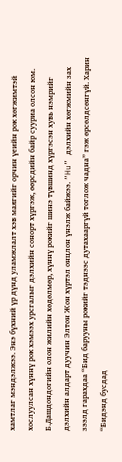хамтлаг мэндэлжээ. Энэ бүхний үр дүнд уламжлалт хэв маягийг орчин үеийн рок хөгжимтэй хослуулсан хүннү рок хэмээх урсгалыг дэлхийн сонорт хүргэж, өөрсдийн байр сууриа олсон юм. Б.Дашдондогийн олон жилийн хөдөлмөр, хүннү рокийг шинэ түвшинд хүргэсэн хувь нэмрийг дэлхийн алдарт дуучин Элтон Жон хүртэл онцлон үнэлж байжээ. “Hu” дэлхийн хөгжмийн зах зээлд гарахдаа “Бид барууны рокийг тэднээс дутахааргүй тоглож чадна” гэж өрсөлдсөнгүй. Харин “Бидэнд бусдад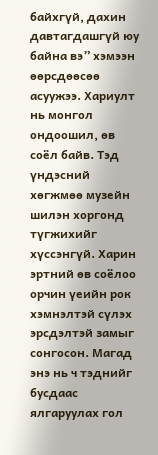байхгүй, дахин давтагдашгүй юу байна вэ” хэмээн өөрсдөөсөө асуужээ. Хариулт нь монгол ондоошил, өв соёл байв. Тэд үндэсний хөгжмөө музейн шилэн хоргонд түгжихийг хүссэнгүй. Харин эртний өв соёлоо орчин үеийн рок хэмнэлтэй сүлэх эрсдэлтэй замыг сонгосон. Магад энэ нь ч тэднийг бусдаас ялгаруулах гол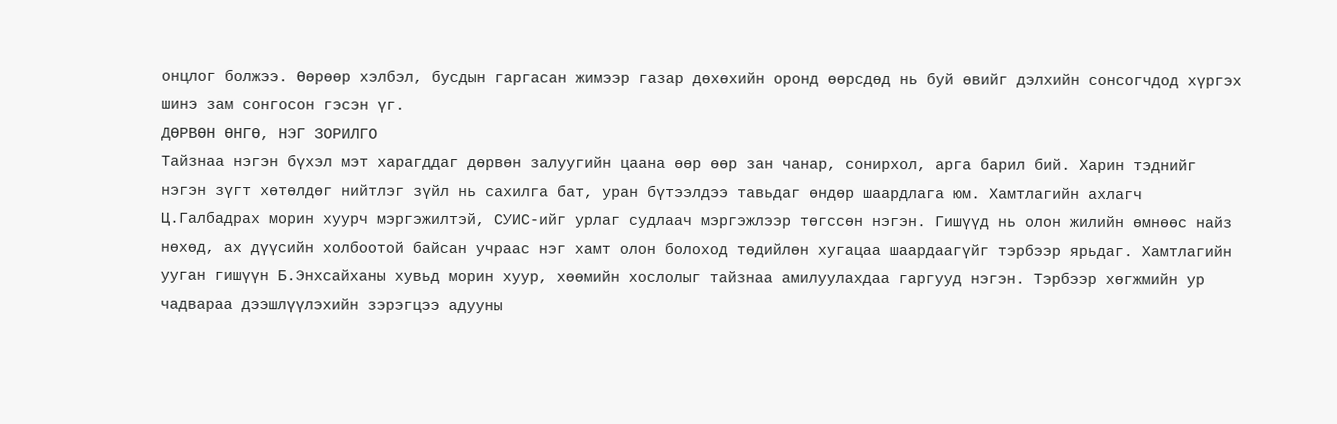онцлог болжээ. Өөрөөр хэлбэл, бусдын гаргасан жимээр газар дөхөхийн оронд өөрсдөд нь буй өвийг дэлхийн сонсогчдод хүргэх шинэ зам сонгосон гэсэн үг.
ДӨРВӨН ӨНГӨ, НЭГ ЗОРИЛГО
Тайзнаа нэгэн бүхэл мэт харагддаг дөрвөн залуугийн цаана өөр өөр зан чанар, сонирхол, арга барил бий. Харин тэднийг нэгэн зүгт хөтөлдөг нийтлэг зүйл нь сахилга бат, уран бүтээлдээ тавьдаг өндөр шаардлага юм. Хамтлагийн ахлагч Ц.Галбадрах морин хуурч мэргэжилтэй, СУИС-ийг урлаг судлаач мэргэжлээр төгссөн нэгэн. Гишүүд нь олон жилийн өмнөөс найз нөхөд, ах дүүсийн холбоотой байсан учраас нэг хамт олон болоход төдийлөн хугацаа шаардаагүйг тэрбээр ярьдаг. Хамтлагийн ууган гишүүн Б.Энхсайханы хувьд морин хуур, хөөмийн хослолыг тайзнаа амилуулахдаа гаргууд нэгэн. Тэрбээр хөгжмийн ур чадвараа дээшлүүлэхийн зэрэгцээ адууны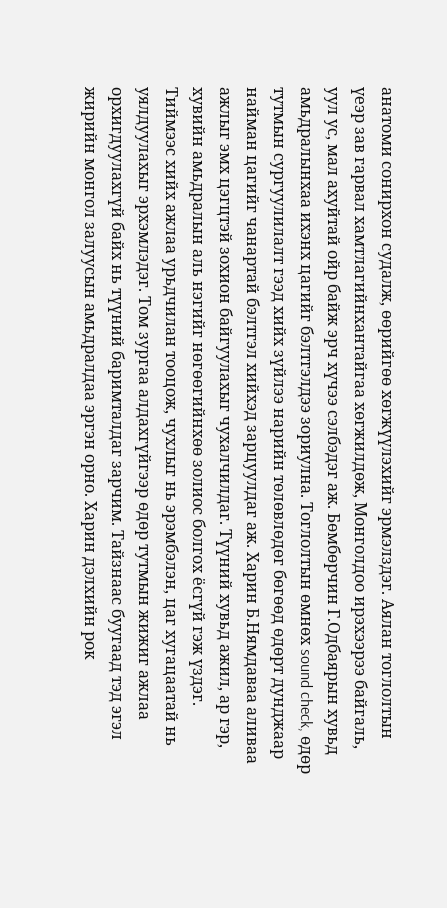анатоми сонирхон судалж, өөрийгөө хөгжүүлэхийг эрмэлздэг. Аялан тоглолтын үеэр зав гарвал хамтлагийнхантайгаа хөгжилдөж, Монголдоо ирэхээрээ байгаль, уул ус, мал ахуйтай ойр байж эрч хүчээ сэлбэдэг аж. Бөмбөрчин Г.Одбаярын хувьд амьдралынхаа ихэнх цагийг бэлтгэлдээ зориулна. Тоглолтын өмнөх sound check, өдөр тутмын сургуулилалт гээд хийх зүйлээ нарийн төлөвлөдөг бөгөөд өдөрт дунджаар найман цагийг чанартай бэлтгэл хийхэд зарцуулдаг аж. Харин Б.Нямдаваа аливаа ажлыг эмх цэгцтэй зохион байгуулахыг чухалчилдаг. Түүний хувьд ажил, ар гэр, хувийн амьдралын аль нэгийг нөгөөгийнхөө золиос болгох ёсгүй гэж үздэг. Тиймээс хийх ажлаа урьдчилан тооцож, чухлыг нь эрэмбэлэн, цаг хугацаатай нь уялдуулахыг эрхэмлэдэг. Том зургаа алдахгүйгээр өдөр тутмын жижиг ажлаа орхигдуулахгүй байх нь түүний баримталдаг зарчим. Тайзнаас буугаад тэд эгэл жирийн монгол залуусын амьдралдаа эргэн орно. Харин дэлхийн рок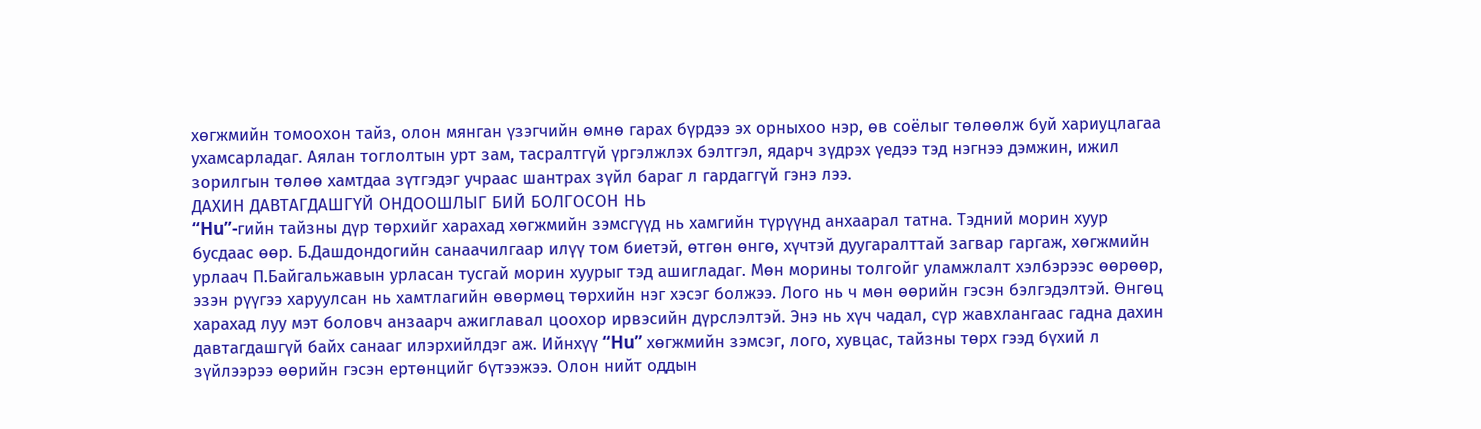хөгжмийн томоохон тайз, олон мянган үзэгчийн өмнө гарах бүрдээ эх орныхоо нэр, өв соёлыг төлөөлж буй хариуцлагаа ухамсарладаг. Аялан тоглолтын урт зам, тасралтгүй үргэлжлэх бэлтгэл, ядарч зүдрэх үедээ тэд нэгнээ дэмжин, ижил зорилгын төлөө хамтдаа зүтгэдэг учраас шантрах зүйл бараг л гардаггүй гэнэ лээ.
ДАХИН ДАВТАГДАШГҮЙ ОНДООШЛЫГ БИЙ БОЛГОСОН НЬ
“Hu”-гийн тайзны дүр төрхийг харахад хөгжмийн зэмсгүүд нь хамгийн түрүүнд анхаарал татна. Тэдний морин хуур бусдаас өөр. Б.Дашдондогийн санаачилгаар илүү том биетэй, өтгөн өнгө, хүчтэй дуугаралттай загвар гаргаж, хөгжмийн урлаач П.Байгальжавын урласан тусгай морин хуурыг тэд ашигладаг. Мөн морины толгойг уламжлалт хэлбэрээс өөрөөр, эзэн рүүгээ харуулсан нь хамтлагийн өвөрмөц төрхийн нэг хэсэг болжээ. Лого нь ч мөн өөрийн гэсэн бэлгэдэлтэй. Өнгөц харахад луу мэт боловч анзаарч ажиглавал цоохор ирвэсийн дүрслэлтэй. Энэ нь хүч чадал, сүр жавхлангаас гадна дахин давтагдашгүй байх санааг илэрхийлдэг аж. Ийнхүү “Hu” хөгжмийн зэмсэг, лого, хувцас, тайзны төрх гээд бүхий л зүйлээрээ өөрийн гэсэн ертөнцийг бүтээжээ. Олон нийт оддын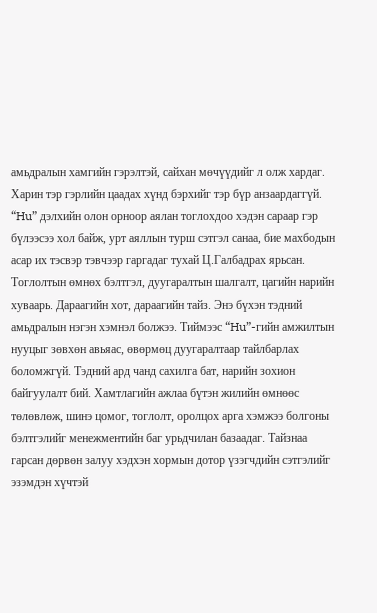амьдралын хамгийн гэрэлтэй, сайхан мөчүүдийг л олж хардаг. Харин тэр гэрлийн цаадах хүнд бэрхийг тэр бүр анзаардаггүй. “Hu” дэлхийн олон орноор аялан тоглохдоо хэдэн сараар гэр бүлээсээ хол байж, урт аяллын турш сэтгэл санаа, бие махбодын асар их тэсвэр тэвчээр гаргадаг тухай Ц.Галбадрах ярьсан. Тоглолтын өмнөх бэлтгэл, дуугаралтын шалгалт, цагийн нарийн хуваарь. Дараагийн хот, дараагийн тайз. Энэ бүхэн тэдний амьдралын нэгэн хэмнэл болжээ. Тиймээс “Hu”-гийн амжилтын нууцыг зөвхөн авьяас, өвөрмөц дуугаралтаар тайлбарлах боломжгүй. Тэдний ард чанд сахилга бат, нарийн зохион байгуулалт бий. Хамтлагийн ажлаа бүтэн жилийн өмнөөс төлөвлөж, шинэ цомог, тоглолт, оролцох арга хэмжээ болгоны бэлтгэлийг менежментийн баг урьдчилан базаадаг. Тайзнаа гарсан дөрвөн залуу хэдхэн хормын дотор үзэгчдийн сэтгэлийг эзэмдэн хүчтэй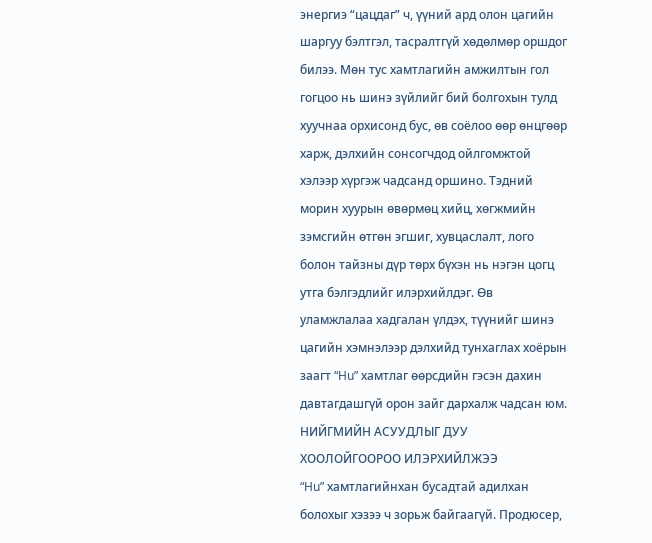энергиэ “цацдаг” ч, үүний ард олон цагийн шаргуу бэлтгэл, тасралтгүй хөдөлмөр оршдог билээ. Мөн тус хамтлагийн амжилтын гол гогцоо нь шинэ зүйлийг бий болгохын тулд хуучнаа орхисонд бус, өв соёлоо өөр өнцгөөр харж, дэлхийн сонсогчдод ойлгомжтой хэлээр хүргэж чадсанд оршино. Тэдний морин хуурын өвөрмөц хийц, хөгжмийн зэмсгийн өтгөн эгшиг, хувцаслалт, лого болон тайзны дүр төрх бүхэн нь нэгэн цогц утга бэлгэдлийг илэрхийлдэг. Өв уламжлалаа хадгалан үлдэх, түүнийг шинэ цагийн хэмнэлээр дэлхийд тунхаглах хоёрын заагт “Hu” хамтлаг өөрсдийн гэсэн дахин давтагдашгүй орон зайг дархалж чадсан юм.
НИЙГМИЙН АСУУДЛЫГ ДУУ ХООЛОЙГООРОО ИЛЭРХИЙЛЖЭЭ
“Hu” хамтлагийнхан бусадтай адилхан болохыг хэзээ ч зорьж байгаагүй. Продюсер,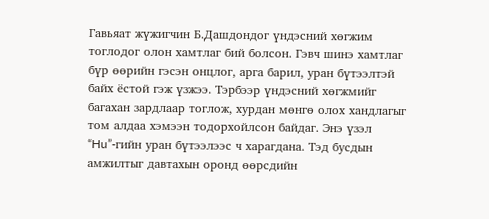Гавьяат жүжигчин Б.Дашдондог үндэсний хөгжим тоглодог олон хамтлаг бий болсон. Гэвч шинэ хамтлаг бүр өөрийн гэсэн онцлог, арга барил, уран бүтээлтэй байх ёстой гэж үзжээ. Тэрбээр үндэсний хөгжмийг багахан зардлаар тоглож, хурдан мөнгө олох хандлагыг том алдаа хэмээн тодорхойлсон байдаг. Энэ үзэл “Hu”-гийн уран бүтээлээс ч харагдана. Тэд бусдын амжилтыг давтахын оронд өөрсдийн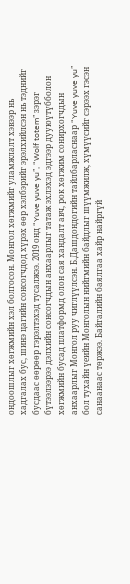ондоошлыг хөгжмийн хэл болгосон. Монгол хөгжмийг уламжлалт хэвээр нь хадгалах бус, шинэ цагийн сонсогчдод хүрэх өөр хэлбэрийг эрэлхийлсэн нь тэднийг бусдаас өөрөөр гэрэлтэхэд тусалжээ. 2019 онд “Yuve yuve yu”, “Wolf totem” зэрэг бүтээлээрээ дэлхийн сонсогчдын анхаарлыг татаж эхлэхэд эдгээр дууюүтүбболон хөгжмийн бусад платформд олон сая хандалт авч, рок хөгжим сонирхогчдын анхаарлыг Монгол руу чиглүүлсэн. Б.Дашдондогийн тайлбарласнаар “Yuve yuve yu” бол тухайн үеийн Монголын нийгмийн байдлыг шүүмжилж, хүмүүсийг сэрээх гэсэн санаанаас төржээ. Байгалийн баялгаа хайр найргүй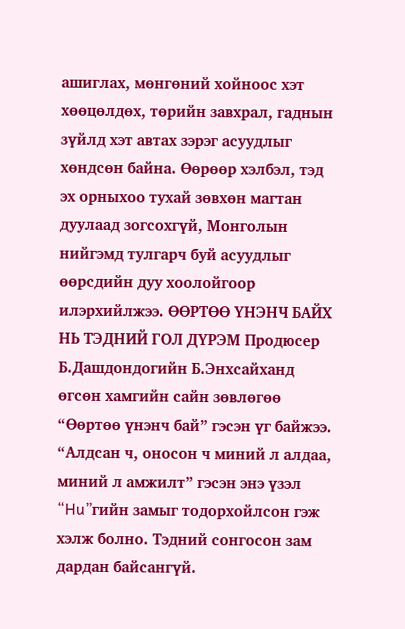ашиглах, мөнгөний хойноос хэт хөөцөлдөх, төрийн завхрал, гаднын зүйлд хэт автах зэрэг асуудлыг хөндсөн байна. Өөрөөр хэлбэл, тэд эх орныхоо тухай зөвхөн магтан дуулаад зогсохгүй, Монголын нийгэмд тулгарч буй асуудлыг өөрсдийн дуу хоолойгоор илэрхийлжээ. ӨӨРТӨӨ ҮНЭНЧ БАЙХ НЬ ТЭДНИЙ ГОЛ ДҮРЭМ Продюсер Б.Дашдондогийн Б.Энхсайханд өгсөн хамгийн сайн зөвлөгөө “Өөртөө үнэнч бай” гэсэн үг байжээ. “Алдсан ч, оносон ч миний л алдаа, миний л амжилт” гэсэн энэ үзэл “Hu”гийн замыг тодорхойлсон гэж хэлж болно. Тэдний сонгосон зам дардан байсангүй.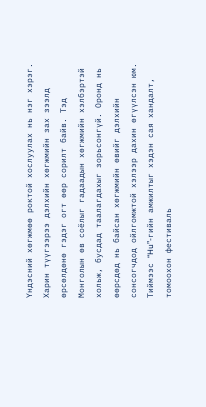Үндэсний хөгжмөө роктой хослуулах нь нэг хэрэг. Харин түүгээрээ дэлхийн хөгжмийн зах зээлд өрсөлдөнө гэдэг огт өөр сорилт байв. Тэд Монголын өв соёлыг гадаадын хөгжмийн хэлбэртэй хольж, бусдад таалагдахыг зорьсонгүй. Оронд нь өөрсдөд нь байсан хөгжмийн өвийг дэлхийн сонсогчдод ойлгомжтой хэлээр дахин өгүүлсэн юм. Тиймээс “Hu”-гийн амжилтыг хэдэн сая хандалт, томоохон фестиваль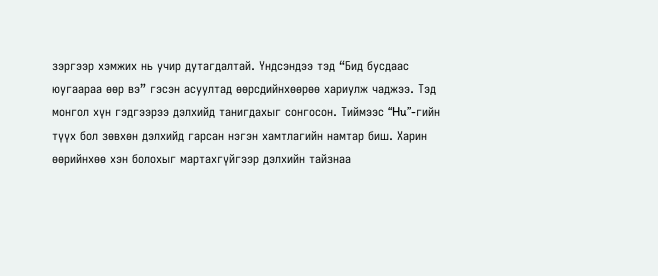зэргээр хэмжих нь учир дутагдалтай. Үндсэндээ тэд “Бид бусдаас юугаараа өөр вэ” гэсэн асуултад өөрсдийнхөөрөө хариулж чаджээ. Тэд монгол хүн гэдгээрээ дэлхийд танигдахыг сонгосон. Тиймээс “Hu”-гийн түүх бол зөвхөн дэлхийд гарсан нэгэн хамтлагийн намтар биш. Харин өөрийнхөө хэн болохыг мартахгүйгээр дэлхийн тайзнаа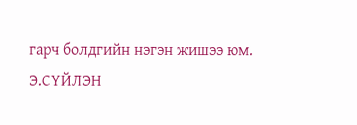гарч болдгийн нэгэн жишээ юм.
Э.СҮЙЛЭН